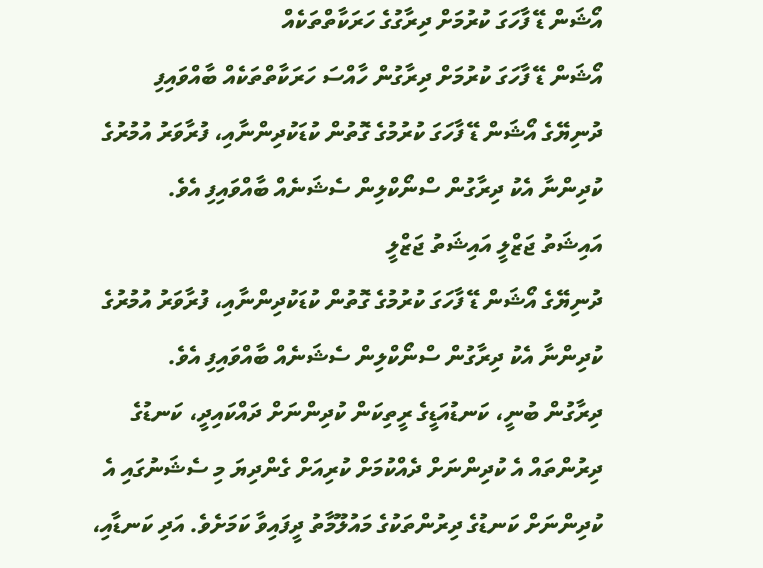އޯޝަން ޑޭ ފާހަގަ ކުރުމަށް ދިރާގުގެ ހަރަކާތްތަކެއް
އޯޝަން ޑޭ ފާހަގަ ކުރުމަށް ދިރާގުން ހާއްސަ ހަރަކާތްތަކެއް ބާއްވައިފި
ދުނިޔޭގެ އޯޝަން ޑޭ ފާހަގަ ކުރުމުގެ ގޮތުން ކުޑަކުދިންނާއި، ފުރާވަރު އުމުރުގެ ކުދިންނާ އެކު ދިރާގުން ސްނޯކްލިން ސެޝަނެއް ބާއްވައިފި އެވެ.
އައިޝަތު ޖަޒްލީ އައިޝަތު ޖަޒްލީ
ދުނިޔޭގެ އޯޝަން ޑޭ ފާހަގަ ކުރުމުގެ ގޮތުން ކުޑަކުދިންނާއި، ފުރާވަރު އުމުރުގެ ކުދިންނާ އެކު ދިރާގުން ސްނޯކްލިން ސެޝަނެއް ބާއްވައިފި އެވެ.
ދިރާގުން ބުނީ، ކަނޑުއަޑީގެ ރީތިކަން ކުދިންނަށް ދައްކައިދީ، ކަނޑުގެ ދިރުންތައް އެ ކުދިންނަށް ދެއްކުމަށް ކުރިއަށް ގެންދިޔަ މި ސެޝަނުގައި އެ ކުދިންނަށް ކަނޑުގެ ދިރުންތަކުގެ މައުލޫމާތު ދީފައިވާ ކަމަށެވެ. އަދި ކަނޑާއި،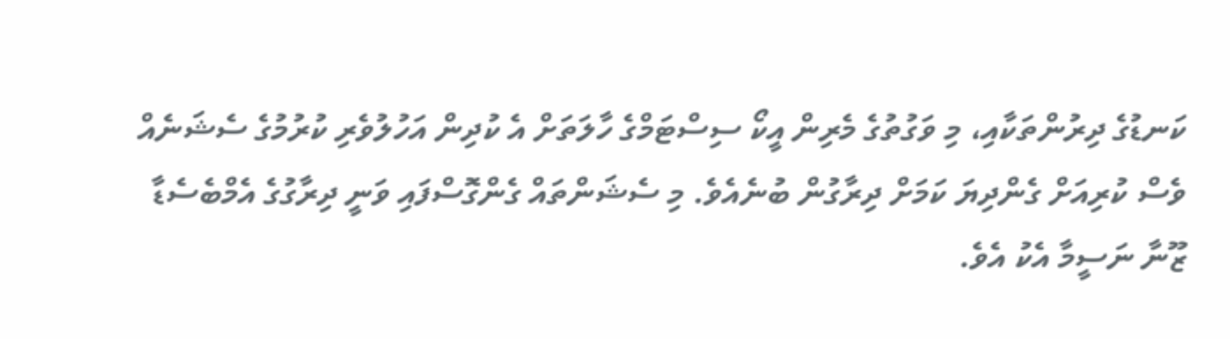ކަނޑުގެ ދިރުންތަކާއި، މި ވަގުތުގެ މެރިން އީކޯ ސިސްޓަމްގެ ހާލަތަށް އެ ކުދިން އަހުލުވެރި ކުރުމުގެ ސެޝަނެއް ވެސް ކުރިއަށް ގެންދިޔަ ކަމަށް ދިރާގުން ބުނެއެވެ. މި ސެޝަންތައް ގެންގޮސްފައި ވަނީ ދިރާގުގެ އެމްބެސެޑާ ޒޫނާ ނަސީމާ އެކު އެވެ.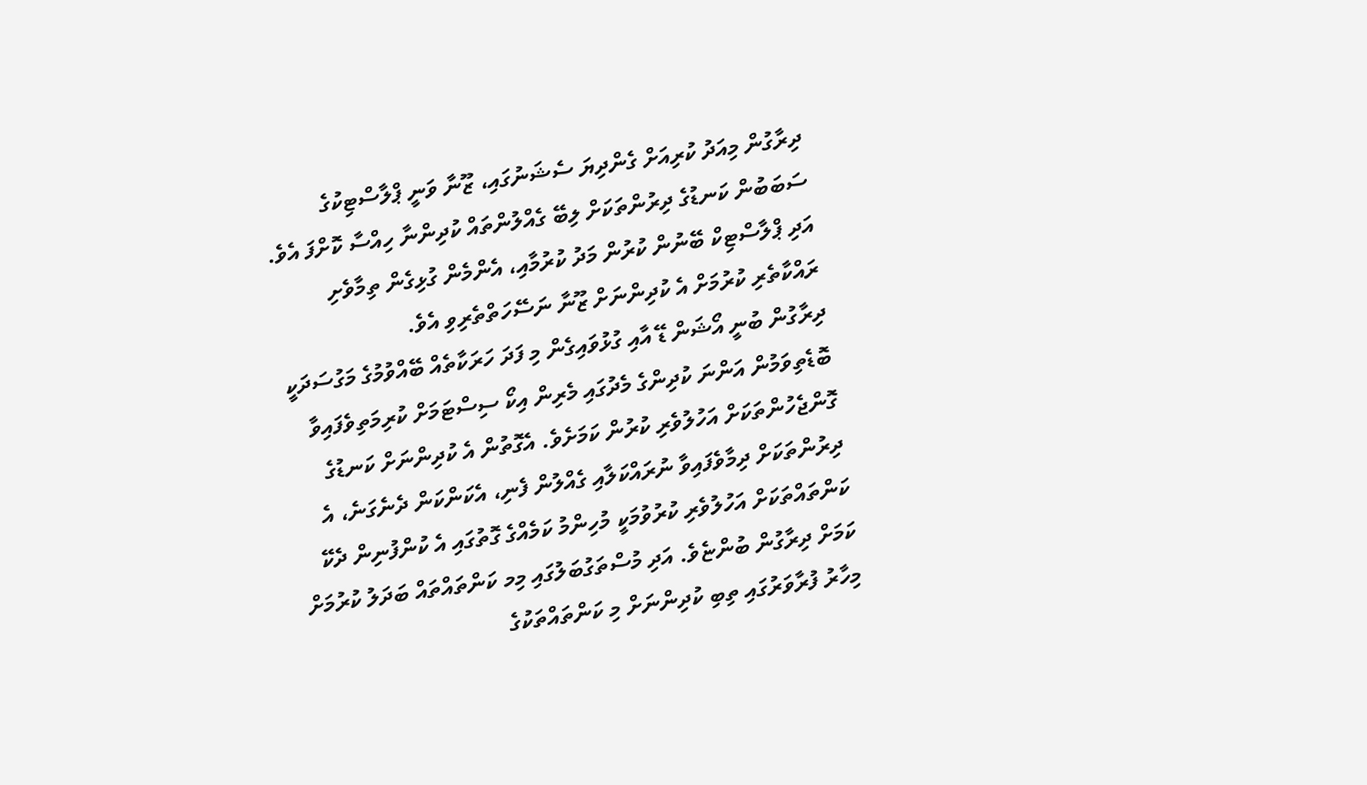ދިރާގުން މިއަދު ކުރިއަށް ގެންދިޔަ ސެޝަނުގައި، ޒޫނާ ވަނީ ޕްލާސްޓިކުގެ ސަބަބުން ކަނޑުގެ ދިރުންތަކަށް ލިބޭ ގެއްލުންތައް ކުދިންނާ ހިއްސާ ކޮށްފަ އެވެ. އަދި ޕްލާސްޓިކް ބޭނުން ކުރުން މަދު ކުރުމާއި، އެންމެން ގުޅިގެން ތިމާވެށި ރައްކާތެރި ކުރުމަށް އެ ކުދިންނަށް ޒޫނާ ނަސޭހަތްތެރިވި އެވެ.
ދިރާގުން ބުނީ އޯޝަން ޑޭ އާއި ގުޅުވައިގެން މި ފަދަ ހަރަކާތެއް ބޭއްވުމުގެ މަގުސަދަކީ ބޮޑެތިވަމުން އަންނަ ކުދިންގެ މެދުގައި މެރިން އިކޯ ސިސްޓަމަށް ކުރިމަތިވެފައިވާ ގޮންޖެހުންތަކަށް އަހުލުވެރި ކުރުން ކަމަށެވެ. އެގޮތުން އެ ކުދިންނަށް ކަނޑުގެ ދިރުންތަކަށް ދިމާވެފައިވާ ނުރައްކަލާއި ގެއްލުން ފެނި، އެކަންކަން ދެނެގަނެ، އެ ކަންތައްތަކަށް އަހުލުވެރި ކުރުވުމަކީ މުހިންމު ކަމެއްގެ ގޮތުގައި އެ ކުންފުނިން ދެކޭ ކަމަށް ދިރާގުން ބުންޏެވެ. އަދި މުސްތަގުބަލުގައި މިމ ކަންތައްތައް ބަދަލު ކުރުމަށް މިހާރު ފުރާވަރުގައި ތިބި ކުދިންނަށް މި ކަންތައްތަކުގެ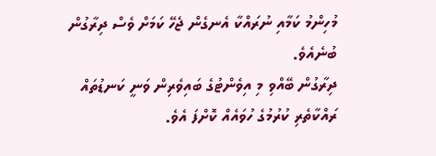މުހިންމު ކަމާއި ނުރައްކާ އެނގެން ޖެހޭ ކަމަށް ވެސް ދިރާގުން ބުނެއެވެ.
ދިރާގުން ބޭއްވި މި އިވެންޓުގެ ބައިވެރިން ވަނީ ކަނޑުތައް ރައްކާތެރި ކުރުމުގެ ހުވައެއް ކޮށްފަ އެވެ.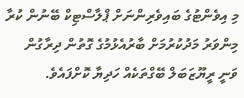މި އިވެންޓުގެ ބައިވެރިންނަށް ޕްލާސްޓިކް ބޭނުން ކުރާ މިންވަރު މަދުކުރުމަށް ބާރުއެޅުމުގެ ގޮތުން ދިރާގުން ވަނީ ރީޔޫޒަބަލް ބޭގްތަކެއް ހަދިޔާ ކޮށްފައެވެ.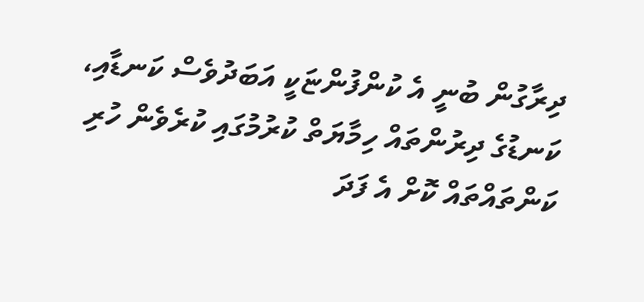ދިރާގުން ބުނީ އެ ކުންފުންޏަކީ އަބަދުވެސް ކަނޑާއި، ކަނޑުގެ ދިރުންތައް ހިމާޔަތް ކުރުމުގައި ކުރެވެން ހުރި ކަންތައްތައް ކޮށް އެ ފަދަ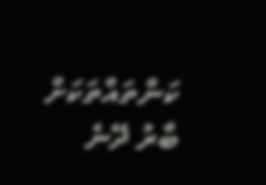ކަންތައްތަކަށް ބާރު ދޭނެ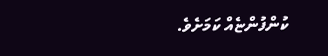ކުންފުންޏެއް ކަމަށެވެ.